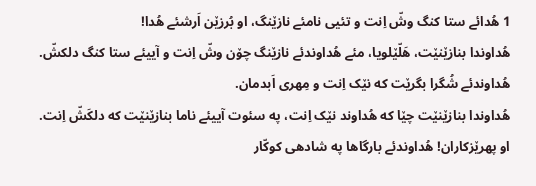1 هُدائے ستا کنگ وشّ اِنت و تئیی نامئے نازێنگ، او بُرزێن اَرشئے هُدا!
هُداوندا بنازێنێت، هَلّێلویا، مئے هُداوندئے نازێنگ چۆن وشّ اِنت و آییئے ستا کنگ دلکشّ.
هُداوندئے شُگرا بگرێت که نێک اِنت و مِهری اَبدمان.
هُداوندا بنازێنێت چێا که هُداوند نێک اِنت، په سئوت آییئے ناما بنازێنێت که دلکَشّ اِنت.
او پهرێزکاران! هُداوندئے بارگاها په شادهی کوکّار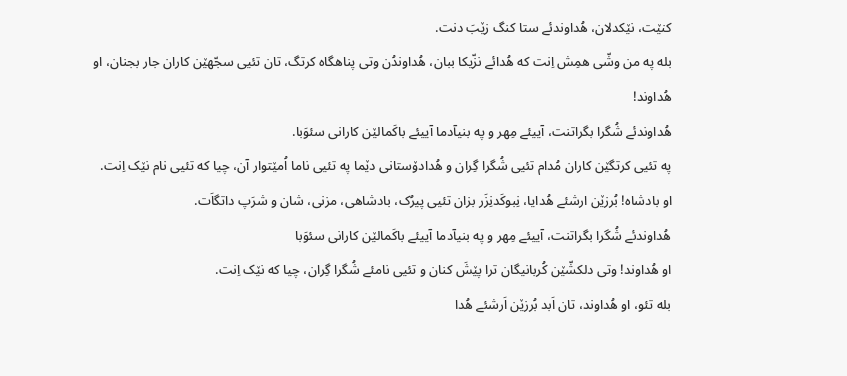کنێت، نێکدلان، هُداوندئے ستا کنگ زێبَ دنت.
بله په من وشّی همِش اِنت که هُدائے نزّیکا ببان، هُداوندُن وتی پناهگاه کرتگ، تان تئیی سجّهێن کاران جار بجنان، او هُداوند!
هُداوندئے شُگرا بگراتنت، آییئے مِهر و په بنیآدما آییئے باکَمالێن کارانی سئوَبا.
په تئیی کرتگێن کاران مُدام تئیی شُگرا گِران و هُدادۆستانی دێما په تئیی ناما اُمێتوار آن، چیا که تئیی نام نێک اِنت.
او بادشاه! بُرزێن ارشئے هُدایا، نِبوکَدنِزَر بزان تئیی پیرُک، بادشاهی، مزنی، شان و شرَپ داتگاَت.
هُداوندئے شُگرا بگراتنت، آییئے مِهر و په بنیآدما آییئے باکَمالێن کارانی سئوَبا
او هُداوند! وتی دلکشّێن کُربانیگان ترا پێشَ کنان و تئیی نامئے شُگرا گِران، چیا که نێک اِنت.
بله تئو، او هُداوند، تان اَبد بُرزێن اَرشئے هُدا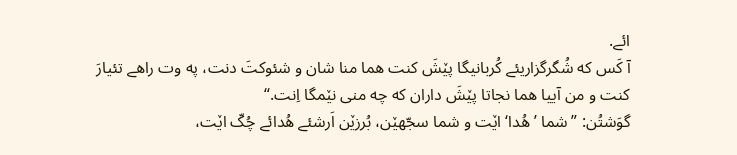ائے.
آ کَس که شُگرگزاریئے کُربانیگا پێشَ کنت هما منا شان و شئوکتَ دنت، په وت راهے تئیارَ کنت و من آییا هما نجاتا پێشَ داران که چه منی نێمگا اِنت.“
گوَشتُن: ”شما ’هُدا‘ اێت و شما سجّهێن، بُرزێن اَرشئے هُدائے چُکّ اێت،